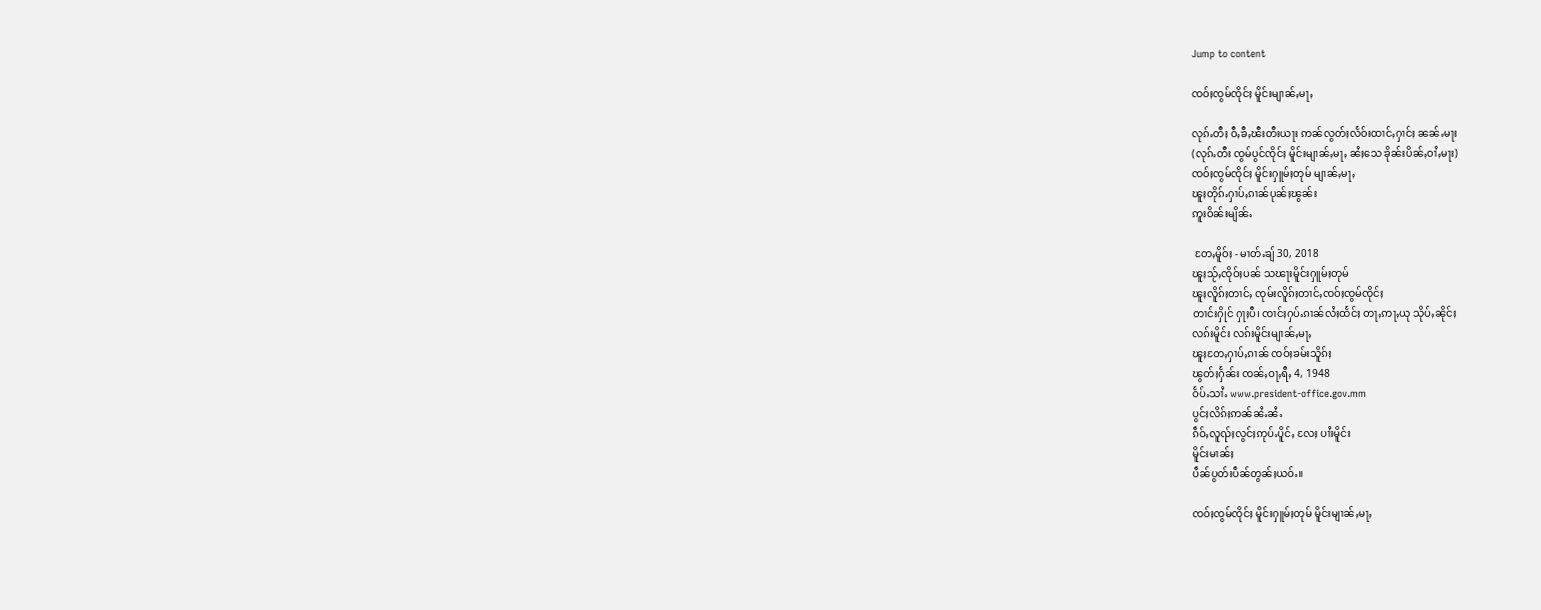Jump to content

ၸဝ်ႈၸွမ်ၸိုင်ႈ မိူင်းမျၢၼ်ႇမႃႇ

လုၵ်ႉတီႈ ဝီႇၶီႇၽီးတီးယႃး ဢၼ်လွတ်ႈလႅဝ်းထၢင်ႇႁၢင်ႈ ၼၼ်ႉမႃး
(လုၵ်ႉတီး ၸွမ်ပွင်ၸိုင်ႈ မိူင်းမျၢၼ်ႇမႃႇ ၼႆႈသေ ၶိုၼ်းပိၼ်ႇဝၢႆႇမႃး)
ၸဝ်ႈၸွမ်ၸိုင်ႈ မိူင်းႁူမ်ႈတုမ် မျၢၼ်ႇမႃႇ
ၽူႈတိုၵ်ႉႁၢပ်ႇၵၢၼ်ပုၼ်ႈၽွၼ်း
ဢူးဝိၼ်းမျိၼ်ႉ

 တႄႇမိူဝ်ႈ - မၢတ်ႉၶျ် 30, 2018
ၽူႈသႂ်ႇၸိုဝ်ႈပၼ် သၽႃးမိူင်းႁူမ်ႈတုမ်
ၽူႈလိူၵ်ႈတၢင်ႇ ၸုမ်းလိူၵ်ႈတၢင်ႇၸဝ်ႈၸွမ်ၸိုင်ႈ
တၢင်းႁိုင် ႁႃႈပီ၊ ၸၢင်ႈႁပ်ႉၵၢၼ်လႆႈထႅင်ႈ တႃႇဢႃႇယု သိုပ်ႇၼိုင်ႈ
လၵ်းမိူင်း လၵ်းမိူင်းမျၢၼ်ႇမႃႇ
ၽူႈတႄႇႁၢပ်ႇၵၢၼ် ၸဝ်ႈၶမ်းသိူၵ်ႈ
ၽွတ်ႈႁႅၼ်း ၸၼ်ႇဝႃႇရီႇ 4, 1948
ဝႅပ်ႉသၢႆႉ www.president-office.gov.mm
ပွင်ႈလိၵ်ႈဢၼ်ၼႆႉၼႆႉ
ၵဵဝ်ႇလူၺ်ႈလွင်ႈဢုပ်ႉပိူင်ႇ လႄႈ ပၢႆးမိူင်း
မိူင်းမၢၼ်ႈ
ပဵၼ်ပွတ်းပဵၼ်တွၼ်ႈယဝ်ႉ။

ၸဝ်ႈၸွမ်ၸိုင်ႈ မိူင်းႁူမ်ႈတုမ် မိူင်းမျၢၼ်ႇမႃႇ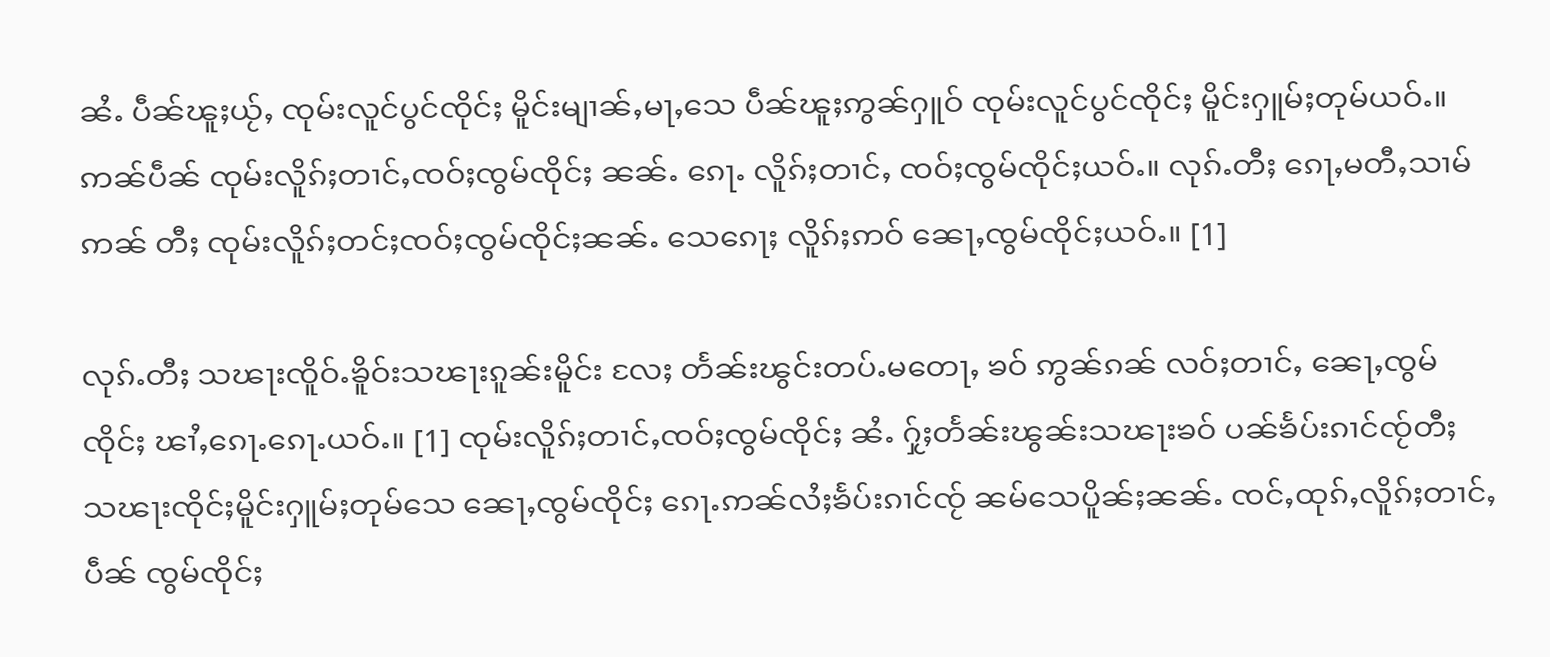ၼႆႉ ပဵၼ်ၽူႈယႂ်ႇ ၸုမ်းလူင်ပွင်ၸိုင်ႈ မိူင်းမျၢၼ်ႇမႃႇသေ ပဵၼ်ၽူႈဢွၼ်ႁူဝ် ၸုမ်းလူင်ပွင်ၸိုင်ႈ မိူင်းႁူမ်ႈတုမ်ယဝ်ႉ။ ဢၼ်ပဵၼ် ၸုမ်းလိူၵ်ႈတၢင်ႇၸဝ်ႈၸွမ်ၸိုင်ႈ ၼၼ်ႉ ၵေႃႉ လိူၵ်ႈတၢင်ႇ ၸဝ်ႈၸွမ်ၸိုင်ႈယဝ်ႉ။ လုၵ်ႉတီႈ ၵေႃႇမတီႇသၢမ်ဢၼ် တီႈ ၸုမ်းလိူၵ်ႈတင်ႈၸဝ်ႈၸွမ်ၸိုင်ႈၼၼ်ႉ သေၵေႃႈ လိူၵ်ႈဢဝ် ၼေႃႇၸွမ်ၸိုင်ႈယဝ်ႉ။ [1]

လုၵ်ႉတီႈ သၽႃးၸိူဝ်ႉၶိူဝ်းသၽႃးၵူၼ်းမိူင်း လႄႈ တႅၼ်းၽွင်းတပ်ႉမတေႃႇ ၶဝ် ဢွၼ်ၵၼ် လဝ်ႈတၢင်ႇ ၼေႃႇၸွမ်ၸိုင်ႈ ၽၢႆႇၵေႃႉၵေႃႉယဝ်ႉ။ [1] ၸုမ်းလိူၵ်ႈတၢင်ႇၸဝ်ႈၸွမ်ၸိုင်ႈ ၼႆႉ ႁႂ်ႈတႅၼ်းၽွၼ်းသၽႃးၶဝ် ပၼ်ၶႅပ်းၵၢင်ၸႂ်တီႈ သၽႃးၸိုင်ႈမိူင်းႁူမ်ႈတုမ်သေ ၼေႃႇၸွမ်ၸိုင်ႈ ၵေႃႉဢၼ်လႆႈၶႅပ်းၵၢင်ၸႂ် ၼမ်သေပိူၼ်ႈၼၼ်ႉ ၸင်ႇထုၵ်ႇလိူၵ်ႈတၢင်ႇပဵၼ် ၸွမ်ၸိုင်ႈ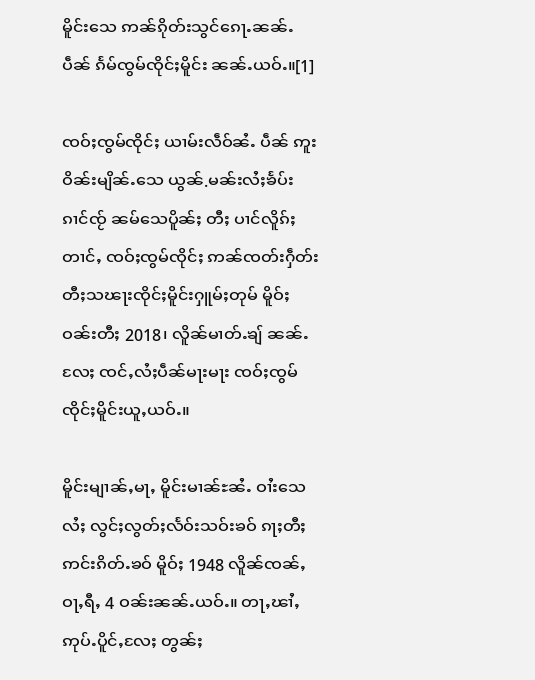မိူင်းသေ ဢၼ်ၵိုတ်းသွင်ၵေႃႉၼၼ်ႉ ပဵၼ် ၵႅမ်ၸွမ်ၸိုင်ႈမိူင်း ၼၼ်ႉယဝ်ႉ။[1]

ၸဝ်ႈၸွမ်ၸိုင်ႈ ယၢမ်းလဵဝ်ၼႆႉ ပဵၼ် ဢူးဝိၼ်းမျိၼ်ႉသေ ယွၼ်.မၼ်းလႆႈၶႅပ်းၵၢင်ၸႂ် ၼမ်သေပိူၼ်ႈ တီႈ ပၢင်လိူၵ်ႈတၢင်ႇ ၸဝ်ႈၸွမ်ၸိုင်ႈ ဢၼ်ၸတ်းႁဵတ်းတီႈသၽႃးၸိုင်ႈမိူင်းႁူမ်ႈတုမ် မိူဝ်ႈဝၼ်းတီႈ 2018၊ လိူၼ်မၢတ်ႉၶျ် ၼၼ်ႉလႄႈ ၸင်ႇလႆႈပဵၼ်မႃးမႃး ၸဝ်ႈၸွမ်ၸိုင်ႈမိူင်းယူႇယဝ်ႉ။

မိူင်းမျၢၼ်ႇမႃႇ မိူင်းမၢၼ်ႊၼႆႉ ဝၢႆးသေလႆႈ လွင်ႈလွတ်ႈလႅဝ်းသဝ်းၶဝ် ၵႃႈတီႈဢင်းၵိတ်ႉၶဝ် မိူဝ်ႈ 1948 လိူၼ်ၸၼ်ႇဝႃႇရီႇ 4 ဝၼ်းၼၼ်ႉယဝ်ႉ။ တႃႇၽၢႆႇဢုပ်ႉပိူင်ႇလႄႈ တွၼ်ႈ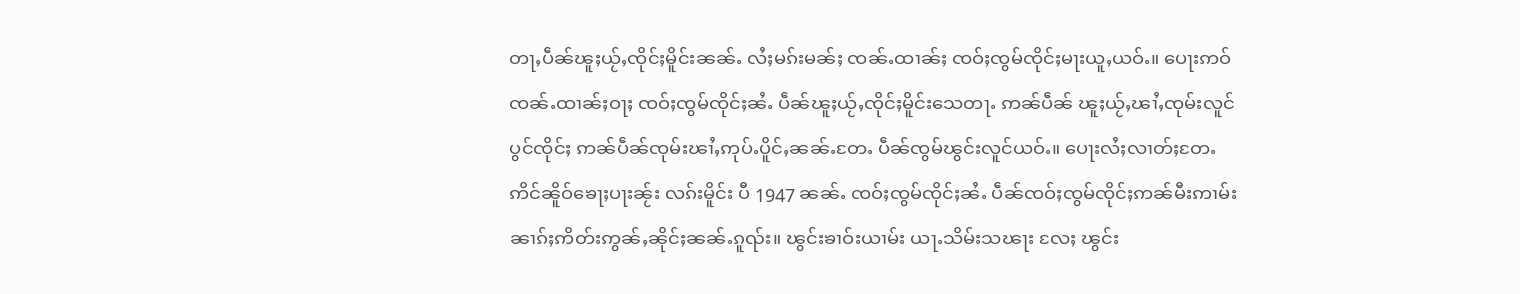တႃႇပဵၼ်ၽူႈယႂ်ႇၸိုင်ႈမိူင်းၼၼ်ႉ လႆႈမၵ်းမၼ်ႈ ၸၼ်ႉထၢၼ်ႈ ၸဝ်ႈၸွမ်ၸိုင်ႈမႃးယူႇယဝ်ႉ။ ပေႃးဢဝ်ၸၼ်ႉထၢၼ်ႈဝႃႈ ၸဝ်ႈၸွမ်ၸိုင်ႈၼႆႉ ပဵၼ်ၽူႈယႂ်ႇၸိုင်ႈမိူင်းသေတႃႉ ဢၼ်ပဵၼ် ၽူႈယႂ်ႇၽၢႆႇၸုမ်းလူင်ပွင်ၸိုင်ႈ ဢၼ်ပဵၼ်ၸုမ်းၽၢႆႇဢုပ်ႉပိူင်ႇၼၼ်ႉတႄႉ ပဵၼ်ၸွမ်ၽွင်းလူင်ယဝ်ႉ။ ပေႃးလႆႈလၢတ်ႈတႄႉ ဢိင်ၼိူဝ်ၶေႃႈပႃးၼႂ်း လၵ်းမိူင်း ပီ 1947 ၼၼ်ႉ ၸဝ်ႈၸွမ်ၸိုင်ႈၼႆႉ ပဵၼ်ၸဝ်ႈၸွမ်ၸိုင်ႈဢၼ်မီးဢၢမ်းၼၢၵ်ႈဢိတ်းဢွၼ်ႇၼိုင်ႈၼၼ်ႉၵူၺ်း။ ၽွင်းၶၢဝ်းယၢမ်း ယႃႉသိမ်းသၽႃး လႄႈ ၽွင်း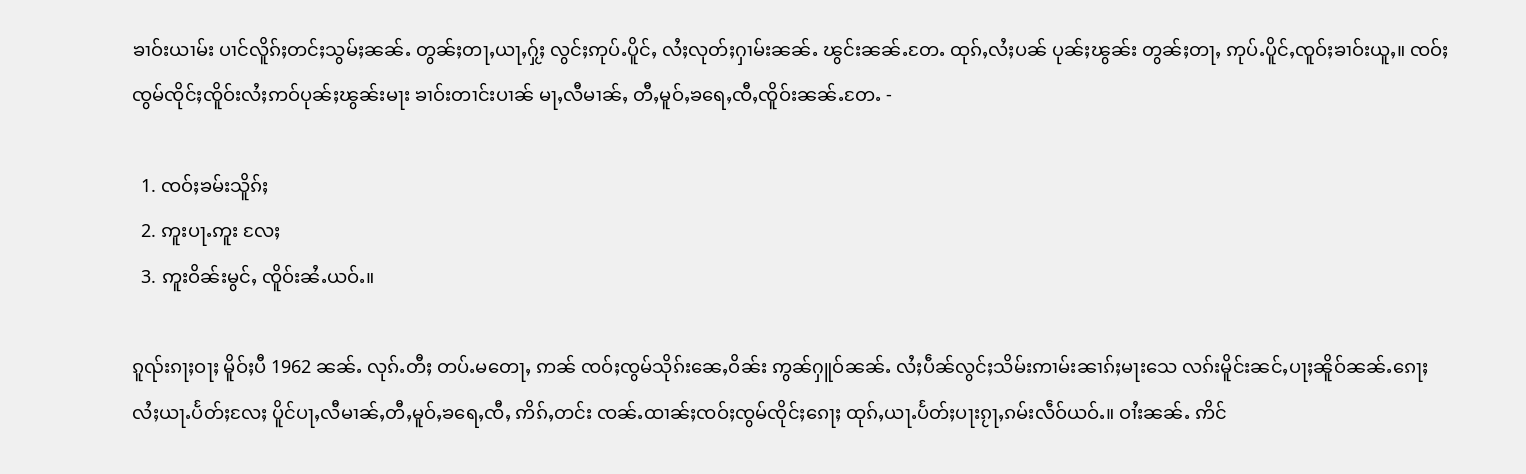ၶၢဝ်းယၢမ်း ပၢင်လိူၵ်ႈတင်ႈသွမ်ႈၼၼ်ႉ တွၼ်ႈတႃႇယႃႇႁႂ်ႈ လွင်ႈဢုပ်ႉပိူင်ႇ လႆႈလုတ်ႈႁၢမ်းၼၼ်ႉ ၽွင်းၼၼ်ႉတႄႉ ထုၵ်ႇလႆႈပၼ် ပုၼ်ႈၽွၼ်း တွၼ်ႈတႃႇ ဢုပ်ႉပိူင်ႇၸူဝ်ႈၶၢဝ်းယူႇ။ ၸဝ်ႈၸွမ်ၸိုင်ႈၸိူဝ်းလႆႈဢဝ်ပုၼ်ႈၽွၼ်းမႃး ၶၢဝ်းတၢင်းပၢၼ် မႃႇလီမၢၼ်ႇ တီႇမူဝ်ႇၶရေႇၸီႇၸိူဝ်းၼၼ်ႉတႄႉ -

  1. ၸဝ်ႈၶမ်းသိူၵ်ႈ
  2. ဢူးပႃႉဢူး လႄႈ
  3. ဢူးဝိၼ်းမွင်ႇ ၸိူဝ်းၼႆႉယဝ်ႉ။

ၵူၺ်းၵႃႈဝႃႈ မိူဝ်ႈပီ 1962 ၼၼ်ႉ လုၵ်ႉတီႈ တပ်ႉမတေႃႇ ဢၼ် ၸဝ်ႈၸွမ်သိုၵ်းၼေႇဝိၼ်း ဢွၼ်ႁူဝ်ၼၼ်ႉ လႆႈပဵၼ်လွင်ႈသိမ်းဢၢမ်းၼၢၵ်ႈမႃးသေ လၵ်းမိူင်းၼင်ႇပႃႈၼိူဝ်ၼၼ်ႉၵေႃႈ လႆႈယႃႉပႅတ်ႈလႄႈ ပိူင်ပႃႇလီမၢၼ်ႇတီႇမူဝ်ႇၶရေႇၸီႇ ဢိၵ်ႇတင်း ၸၼ်ႉထၢၼ်ႈၸဝ်ႈၸွမ်ၸိုင်ႈၵေႃႈ ထုၵ်ႇယႃႉပႅတ်ႈပႃးၵႂႃႇၵမ်းလဵဝ်ယဝ်ႉ။ ဝၢႆးၼၼ်ႉ ဢိင်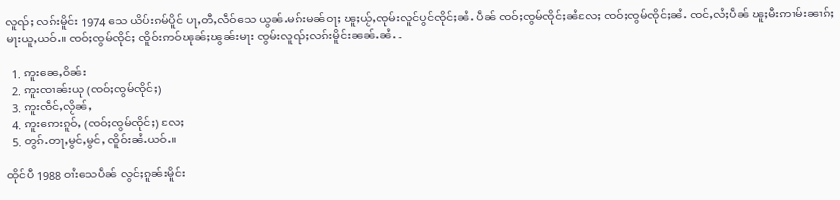လူၺ်ႈ လၵ်းမိူင်း 1974 သေ ယိပ်းၵမ်ပိူင် ပႃႇတီႇလဵဝ်သေ ယွၼ်ႉမၵ်းမၼ်ဝႃႈ ၽူႈယႂ်ႇၸုမ်းလူင်ပွင်ၸိုင်ႈၼႆႉ ပဵၼ် ၸဝ်ႈၸွမ်ၸိုင်ႈၼႆလႄႈ ၸဝ်ႈၸွမ်ၸိုင်ႈၼႆႉ ၸင်ႇလႆႈပဵၼ် ၽူႈမီးဢၢမ်းၼၢၵ်ႈမႃးယူႇယဝ်ႉ။ ၸဝ်ႈၸွမ်ၸိုင်ႈ ၸိူဝ်းဢဝ်ၽုၼ်ႈၽွၼ်းမႃး ၸွမ်းလူၺ်ႈလၵ်းမိူင်းၼၼ်ႉၼႆႉ -

  1. ဢူးၼေႇဝိၼ်း
  2. ဢူးၸၢၼ်းယု (ၸဝ်ႈၸွမ်ၸိုင်ႈ)
  3. ဢူးၸဵင်ႇလႂိၼ်ႇ
  4. ဢူးဢေးၵူဝ်ႇ (ၸဝ်ႈၸွမ်ၸိုင်ႈ) လႄႈ
  5. တွၵ်ႉတႃႇမွင်ႇမွင်ႇ ၸိူဝ်းၼႆႉယဝ်ႉ။

ထိုင်ပီ 1988 ဝၢႆးသေပဵၼ် လွင်ႈၵူၼ်းမိူင်း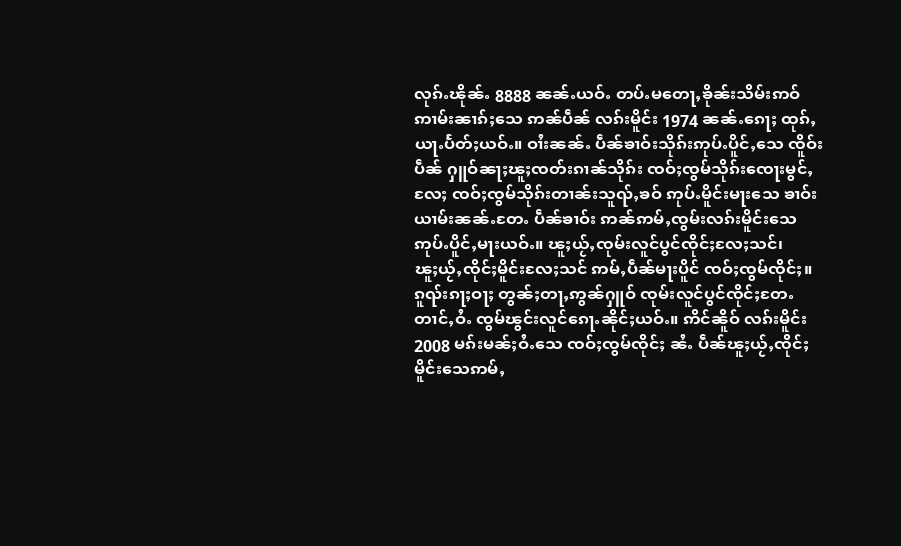လုၵ်ႉၽိုၼ်ႉ 8888 ၼၼ်ႉယဝ်ႉ တပ်ႉမတေႃႇၶိုၼ်းသိမ်းဢဝ် ဢၢမ်းၼၢၵ်ႈသေ ဢၼ်ပဵၼ် လၵ်းမိူင်း 1974 ၼၼ်ႉၵေႃႈ ထုၵ်ႇယႃႉပႅတ်ႈယဝ်ႉ။ ဝၢႆးၼၼ်ႉ ပဵၼ်ၶၢဝ်းသိုၵ်းဢုပ်ႉပိူင်ႇသေ ၸိူဝ်းပဵၼ် ႁူဝ်ၼႃႈၽူႈၸတ်းၵၢၼ်သိုၵ်း ၸဝ်ႈၸွမ်သိုၵ်းၸေႃးမွင်ႇ လႄႈ ၸဝ်ႈၸွမ်သိုၵ်းတၢၼ်းသူၺ်ႇၶဝ် ဢုပ်ႉမိူင်းမႃးသေ ၶၢဝ်းယၢမ်းၼၼ်ႉတႄႉ ပဵၼ်ၶၢဝ်း ဢၼ်ဢမ်ႇၸွမ်းလၵ်းမိူင်းသေ ဢုပ်ႉပိူင်ႇမႃးယဝ်ႉ။ ၽူႈယႂ်ႇၸုမ်းလူင်ပွင်ၸိုင်ႈလႄႈသင်၊ ၽူႈယႂ်ႇၸိုင်ႈမိူင်းလႄႈသင် ဢမ်ႇပဵၼ်မႃးပိူင် ၸဝ်ႈၸွမ်ၸိုင်ႈ။ ၵူၺ်းၵႃႈဝႃႈ တွၼ်ႈတႃႇဢွၼ်ႁူဝ် ၸုမ်းလူင်ပွင်ၸိုင်ႈတႄႉ တၢင်ႇဝႆႉ ၸွမ်ၽွင်းလူင်ၵေႃႉၼိုင်ႈယဝ်ႉ။ ဢိင်ၼိူဝ် လၵ်းမိူင်း 2008 မၵ်းမၼ်ႈဝႆႉသေ ၸဝ်ႈၸွမ်ၸိုင်ႈ ၼႆႉ ပဵၼ်ၽူႈယႂ်ႇၸိုင်ႈမိူင်းသေဢမ်ႇ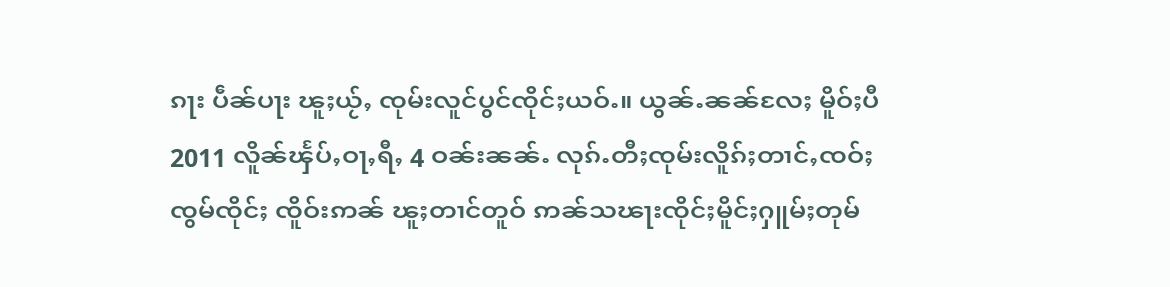ၵႃး ပဵၼ်ပႃး ၽူႈယႂ်ႇ ၸုမ်းလူင်ပွင်ၸိုင်ႈယဝ်ႉ။ ယွၼ်ႉၼၼ်လႄႈ မိူဝ်ႈပီ 2011 လိူၼ်ၾႅပ်ႇဝႃႇရီႇ 4 ဝၼ်းၼၼ်ႉ လုၵ်ႉတီႈၸုမ်းလိူၵ်ႈတၢင်ႇၸဝ်ႈၸွမ်ၸိုင်ႈ ၸိူဝ်းဢၼ် ၽူႈတၢင်တူဝ် ဢၼ်သၽႃးၸိုင်ႈမိူင်ႈႁူမ်ႈတုမ်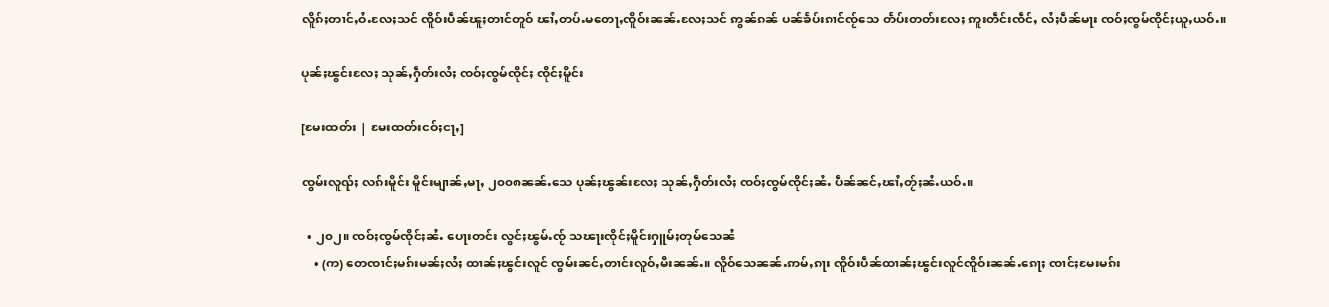လိူၵ်ႈတၢင်ႇဝႆႉလႄႈသင် ၸိူဝ်းပဵၼ်ၽူႈတၢင်တူဝ် ၽၢႆႇတပ်ႉမတေႃႇၸိူဝ်းၼၼ်ႉလႄႈသင် ဢွၼ်ၵၼ် ပၼ်ၶႅပ်းၵၢင်ၸႂ်သေ တႅပ်းတတ်းလႄႈ ဢူးတဵင်းၸဵင်ႇ လႆႈပဵၼ်မႃး ၸဝ်ႈၸွမ်ၸိုင်ႈယူႇယဝ်ႉ။

ပုၼ်ႈၽွင်းလႄႈ သုၼ်ႇႁဵတ်းလႆႈ ၸဝ်ႈၸွမ်ၸိုင်ႈ ၸိုင်ႈမိူင်း

[မႄးထတ်း | မႄးထတ်းငဝ်ႈငႃႇ]

ၸွမ်းလူၺ်ႈ လၵ်းမိူင်း မိူင်းမျၢၼ်ႇမႃႇ ၂၀၀၈ၼၼ်ႉသေ ပုၼ်ႈၽွၼ်းလႄႈ သုၼ်ႇႁဵတ်းလႆႈ ၸဝ်ႈၸွမ်ၸိုင်ႈၼႆႉ ပဵၼ်ၼင်ႇၽၢႆႇတႂ်ႈၼႆႉယဝ်ႉ။

  • ၂၀၂။ ၸဝ်ႈၸွမ်ၸိုင်ႈၼႆႉ ပေႃးတင်း လွင်ႈၽွမ်ႉၸႂ် သၽႃးၸိုင်ႈမိူင်းႁူမ်ႈတုမ်သေၼႆ
    • (က) တေၸၢင်ႈမၵ်းမၼ်ႈလႆႈ ထၢၼ်ႈၽွင်းလူင် ၸွမ်းၼင်ႇတၢင်းလူဝ်ႇမီးၼၼ်ႉ။ လိူဝ်သေၼၼ်ႉဢမ်ႇၵႃး ၸိူဝ်းပဵၼ်ထၢၼ်ႈၽွင်းလူင်ၸိူဝ်းၼၼ်ႉၵေႃႈ ၸၢင်ႈမႄးမၵ်း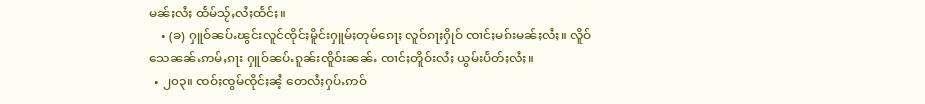မၼ်ႈလႆႈ ထႅမ်သႂ်ႇလႆႈထႅင်ႈ။
    • (ခ) ႁူဝ်ၼပ်ႉၽွင်းလူင်ၸိုင်ႈမိူင်းႁူမ်ႈတုမ်ၵေႃႈ လူဝ်ၵႃႈႁိုဝ် ၸၢင်ႈမၵ်းမၼ်ႈလႆႈ။ လိူဝ်သေၼၼ်ႉဢမ်ႇၵႃး ႁူဝ်ၼပ်ႉၵူၼ်းၸိူဝ်းၼၼ်ႉ ၸၢင်ႈတိူဝ်းလႆႈ ယွမ်းပႅတ်ႈလႆႈ။
  • ၂၀၃။ ၸဝ်ႈၸွမ်ၸိုင်ႈၼႆ့ တေလႆႈႁပ်ႉဢဝ်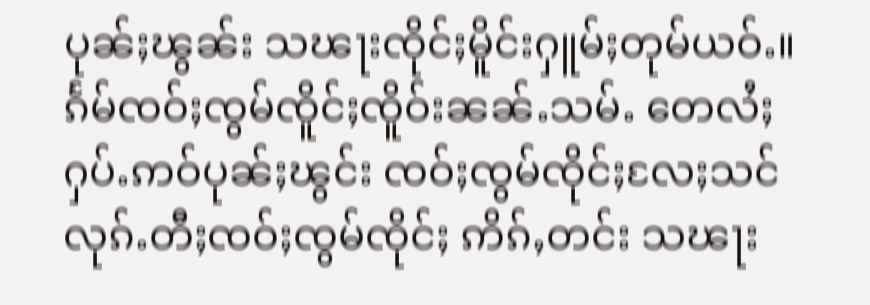ပုၼ်ႈၽွၼ်း သၽႃးၸိုင်ႈမိူင်းႁူမ်ႈတုမ်ယဝ်ႉ။ ၵႅမ်ၸဝ်ႈၸွမ်ၸိူင်ႈၸိူဝ်းၼၼ်ႉသမ်ႉ တေလႆႈႁပ်ႉဢဝ်ပုၼ်ႈၽွင်း ၸဝ်ႈၸွမ်ၸိုင်ႈလႄႈသင် လုၵ်ႉတီႈၸဝ်ႈၸွမ်ၸိုင်ႈ ဢိၵ်ႇတင်း သၽႃး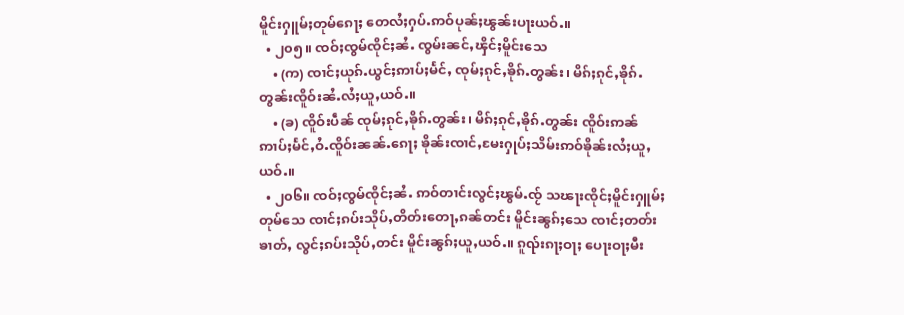မိူင်းႁူမ်ႈတုမ်ၵေႃႈ တေလႆႈႁပ်ႉဢဝ်ပုၼ်ႈၽွၼ်းပႃးယဝ်ႉ။
  • ၂၀၅။ ၸဝ်ႈၸွမ်ၸိုင်ႈၼႆႉ ၸွမ်းၼင်ႇၾိင်ႈမိူင်းသေ
    • (က) ၸၢင်ႈယုၵ်ႉယွင်ႈဢၢပ်ႈမႅင်ႇ ၸုမ်ႈၵုင်ႇၶိုၵ်ႉတွၼ်း၊ မိၵ်ႈၵုင်ႇၶိုၵ်ႉတွၼ်းၸိူဝ်းၼႆႉလႆႈယူႇယဝ်ႉ။
    • (ခ) ၸိူဝ်းပဵၼ် ၸုမ်ႈၵုင်ႇၶိုၵ်ႉတွၼ်း၊ မိၵ်ႈၵုင်ႇၶိုၵ်ႉတွၼ်း ၸိူဝ်းဢၼ်ဢၢပ်ႈမႅင်ႇဝႆႉၸိူဝ်းၼၼ်ႉၵေႃႈ ၶိုၼ်းၸၢင်ႇမႄးႁုပ်ႈသိမ်းဢဝ်ၶိုၼ်းလႆႈယူႇယဝ်ႉ။
  • ၂၀၆။ ၸဝ်ႈၸွမ်ၸိုင်ႈၼႆႉ ဢဝ်တၢင်းလွင်ႈၽွမ်ႉၸႂ် သၽႃးၸိုင်ႈမိူင်းႁူမ်ႈတုမ်သေ ၸၢင်ႈၵပ်းသိုပ်ႇတိတ်းတေႃႇၵၼ်တင်း မိူင်းၼွၵ်ႈသေ ၸၢင်ႈတတ်းၶၢတ်ႇ လွင်ႈၵပ်းသိုပ်ႇတင်း မိူင်းၼွၵ်ႈယူႇယဝ်ႉ။ ၵူၺ်းၵႃႈဝႃႈ ပေႃးဝႃႈမီး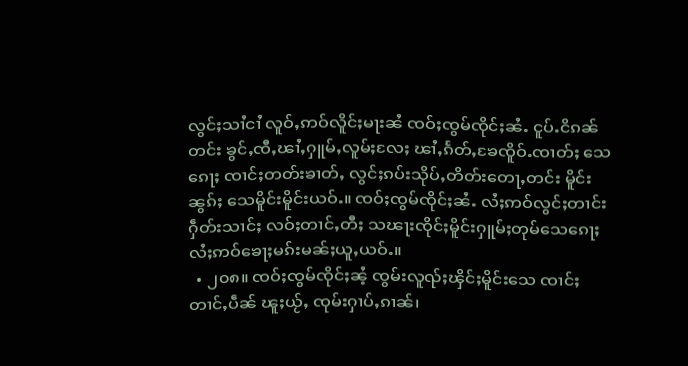လွင်ႈသၢႆငၢႆ လူဝ်ႇဢဝ်လိူင်ႈမႃးၼႆ ၸဝ်ႈၸွမ်ၸိုင်ႈၼႆႉ ငူပ်ႉငိၵၼ်တင်း ၶွင်ႇၸီႇၽၢႆႇႁူမ်ႇလူမ်ႈလႄႈ ၽၢႆႇၵႅတ်ႇၶႄၸိူဝ်ႉၸၢတ်ႈ သေၵေႃႈ ၸၢင်ႈတတ်းၶၢတ်ႇ လွင်ႈၵပ်းသိုပ်ႇတိတ်းတေႃႇတင်း မိူင်းၼွၵ်ႈ သေမိူင်းမိူင်းယဝ်ႉ။ ၸဝ်ႈၸွမ်ၸိုင်ႈၼႆႉ လႆႈဢဝ်လွင်ႈတၢင်းႁဵတ်းသၢင်ႈ လဝ်ႈတၢင်ႇတီႈ သၽႃးၸိုင်ႈမိူင်းႁူမ်ႈတုမ်သေၵေႃႈ လႆႈဢဝ်ၶေႃႈမၵ်းမၼ်ႈယူႇယဝ်ႉ။
  • ၂၀၈။ ၸဝ်ႈၸွမ်ၸိုင်ႈၼႆ့ ၸွမ်းလူၺ်ႈၾိင်ႈမိူင်းသေ ၸၢင်ႈတၢင်ႇပဵၼ် ၽူႈယႂ်ႇ ၸုမ်းႁၢပ်ႇၵၢၼ်၊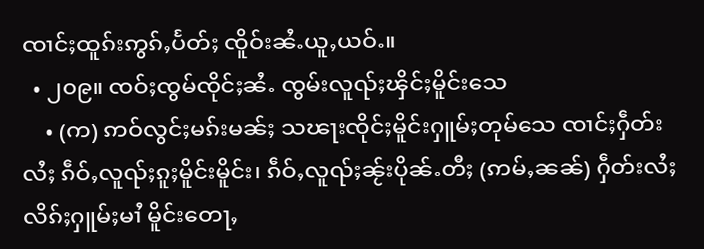ၸၢင်ႈထူၵ်းဢွၵ်ႇပႅတ်ႈ ၸိူဝ်းၼႆႉယူႇယဝ်ႉ။
  • ၂၀၉။ ၸဝ်ႈၸွမ်ၸိုင်ႈၼႆႉ ၸွမ်းလူၺ်ႈၾိင်ႈမိူင်းသေ
    • (က) ဢဝ်လွင်ႈမၵ်းမၼ်ႈ သၽႃးၸိုင်ႈမိူင်းႁူမ်ႈတုမ်သေ ၸၢင်ႈႁဵတ်းလႆႈ ၵဵဝ်ႇလူၺ်ႈၵူႈမိူင်းမိူင်း၊ ၵဵဝ်ႇလူၺ်ႈၼႂ်းပိုၼ်ႉတီႈ (ဢမ်ႇၼၼ်) ႁဵတ်းလႆႈလိၵ်ႈႁူမ်ႈမၢႆ မိူင်းတေႃႇ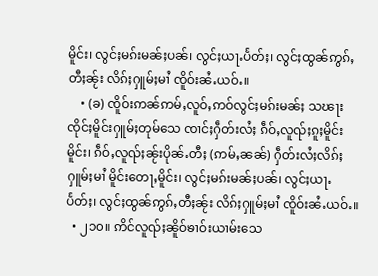မိူင်း၊ လွင်ႈမၵ်းမၼ်ႈပၼ်၊ လွင်ႈယႃႉပႅတ်ႈ၊ လွင်ႈထွၼ်ဢွၵ်ႇတီႈၼႂ်း လိၵ်ႈႁူမ်ႈမၢႆ ၸိူဝ်းၼႆႉယဝ်ႉ။
    • (ခ) ၸိူဝ်းဢၼ်ဢမ်ႇလူဝ်ႇဢဝ်လွင်ႈမၵ်းမၼ်ႈ သၽႃးၸိုင်ႈမိူင်းႁူမ်ႈတုမ်သေ ၸၢင်ႈႁဵတ်းလႆႈ ၵဵဝ်ႇလူၺ်ႈၵူႈမိူင်းမိူင်း၊ ၵဵဝ်ႇလူၺ်ႈၼႂ်းပိုၼ်ႉတီႈ (ဢမ်ႇၼၼ်) ႁဵတ်းလႆႈလိၵ်ႈႁူမ်ႈမၢႆ မိူင်းတေႃႇမိူင်း၊ လွင်ႈမၵ်းမၼ်ႈပၼ်၊ လွင်ႈယႃႉပႅတ်ႈ၊ လွင်ႈထွၼ်ဢွၵ်ႇတီႈၼႂ်း လိၵ်ႈႁူမ်ႈမၢႆ ၸိူဝ်းၼႆႉယဝ်ႉ။
  • ၂၁၀။ ဢိင်လူၺ်ႈၼိူဝ်ၶၢဝ်းယၢမ်းသေ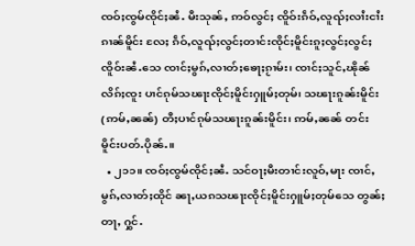ၸဝ်ႈၸွမ်ၸိုင်ႈၼႆႉ မီးသုၼ်ႇ ဢဝ်လွင်ႈ ၸိူဝ်းၵဵဝ်ႇလူၺ်ႈလၢႆးငၢႆးၵၢၼ်မိူင်း လႄႈ ၵဵဝ်ႇလူၺ်ႈလွင်ႈတၢင်းၸိုင်ႈမိူင်းၵူႈလွင်ႈလွင်ႈ ၸိူဝ်းၼႆႉသေ ၸၢင်ႈမွၵ်ႇလၢတ်ႈၶေႃႈၵႂၢမ်း၊ ၸၢင်ႈသူင်ႇၽိုၼ်လိၵ်ႈၸူး ပၢင်ၵုမ်သၽႃးၸိုင်ႈမိူင်းႁူမ်ႈတုမ်၊ သၽႃးၵူၼ်းမိူင်း (ဢမ်ႇၼၼ်) တီႈပၢင်ၵုမ်သၽႃးၵူၼ်းမိူင်း၊ ဢမ်ႇၼၼ် တင်းမိူင်းပတ်ႉပိုၼ်ႉ။
  • ၂၁၁။ ၸဝ်ႈၸွမ်ၸိုင်ႈၼႆႉ သင်ဝႃႈမီးတၢင်းလူဝ်ႇမႃး ၸၢင်ႇမွၵ်ႇလၢတ်ႈထိုင် ၼႃႇယၵသၽႃးၸိုင်ႈမိူင်းႁူမ်ႈတုမ်သေ တွၼ်ႈတႃႇ ႁွင်ႉ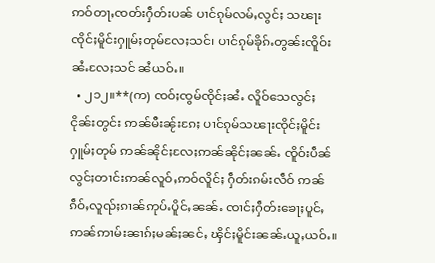ဢဝ်တႃႇၸတ်းႁဵတ်းပၼ် ပၢင်ၵုမ်လမ်ႇလွင်ႈ သၽႃးၸိုင်ႈမိူင်းႁူမ်ႈတုမ်လႄႈသင်၊ ပၢင်ၵုမ်ၶိုၵ်ႉတွၼ်းၸိူဝ်းၼႆႉလႄႈသင် ၼႆယဝ်ႉ။
  • ၂၁၂။**(က) ၸဝ်ႈၸွမ်ၸိုင်ႈၼႆႉ လိူဝ်သေလွင်ႈ ငိုၼ်းတွင်း ဢၼ်မီးၼႂ်းၵႄႈ ပၢင်ၵုမ်သၽႃးၸိုင်ႈမိူင်းႁူမ်ႈတုမ် ဢၼ်ၼိုင်ႈလႄႈဢၼ်ၼိုင်ႈၼၼ်ႉ ၸိူဝ်းပဵၼ်လွင်ႈတၢင်းဢၼ်လူဝ်ႇဢဝ်လိူင်ႈ ႁဵတ်းၵမ်းလဵဝ် ဢၼ်ၵဵဝ်ႇလူၺ်ႈၵၢၼ်ဢုပ်ႉပိူင်ႇၼၼ်ႉ ၸၢင်ႈႁဵတ်းၶေႃႈပူင်ႇဢၼ်ဢၢမ်းၼၢၵ်ႈမၼ်ႈၼင်ႇ ၾိင်ႈမိူင်းၼၼ်ႉယူႇယဝ်ႉ။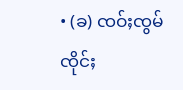• (ခ) ၸဝ်ႈၸွမ်ၸိုင်ႈ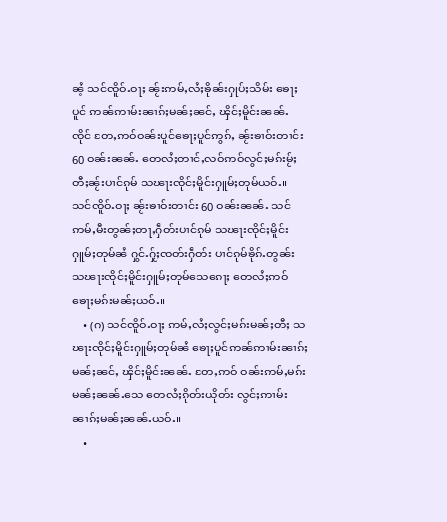ၼႆ့ သင်ၸိူဝ်ႉဝႃႈ ၼႂ်းဢမ်ႇလႆႈၶိုၼ်းႁုပ်ႈသိမ်း ၶေႃႈပူင် ဢၼ်ဢၢမ်းၼၢၵ်ႈမၼ်ႈၼင်ႇ ၾိင်ႈမိူင်းၼၼ်ႉၸိုင် တႄႇဢဝ်ဝၼ်းပူင်ၶေႃႈပူင်ဢွၵ်ႇ ၼႂ်းၶၢဝ်းတၢင်း 60 ဝၼ်းၼၼ်ႉ တေလႆႈတၢင်ႇလဝ်ဢဝ်လွင်ႈမၵ်းမႂ်ႈ တီႈၼႂ်းပၢင်ၵုမ် သၽႃးၸိုင်ႈမိူင်းႁူမ်ႈတုမ်ယဝ်ႉ။ သင်ၸိူဝ်ႉဝႃႈ ၼႂ်းၶၢဝ်းတၢင်း 60 ဝၼ်းၼၼ်ႉ သင်ဢမ်ႇမီးတွၼ်ႈတႃႇႁဵတ်းပၢင်ၵုမ် သၽႃးၸိုင်ႈမိူင်းႁူမ်ႈတုမ်ၼႆ ႁွင်ႉႁႂ်ႈၸတ်းႁဵတ်း ပၢင်ၵုမ်ၶိုၵ်ႉတွၼ်း သၽႃးၸိုင်ႈမိူင်းႁူမ်ႈတုမ်သေၵေႃႈ တေလႆႈဢဝ် ၶေႃႈမၵ်းမၼ်ႈယဝ်ႉ။
    • (ဂ) သင်ၸိူဝ်ႉဝႃႈ ဢမ်ႇလႆႈလွင်ႈမၵ်းမၼ်ႈတီႈ သၽႃးၸိုင်ႈမိူင်းႁူမ်ႈတုမ်ၼႆ ၶေႃႈပူင်ဢၼ်ဢၢမ်းၼၢၵ်ႈမၼ်ႈၼင်ႇ ၾိင်ႈမိူင်းၼၼ်ႉ တႄႇဢဝ် ဝၼ်းဢမ်ႇမၵ်းမၼ်ႈၼၼ်ႉသေ တေလႆႈၵိုတ်းယိုတ်း လွင်ႈဢၢမ်းၼၢၵ်ႈမၼ်ႈၼၼ်ႉယဝ်ႉ။
    •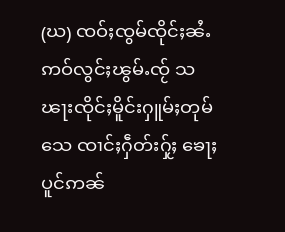(ဃ) ၸဝ်ႈၸွမ်ၸိုင်ႈၼႆႉ ဢဝ်လွင်ႈၽွမ်ႉၸႂ် သၽႃးၸိုင်ႈမိူင်းႁူမ်ႈတုမ်သေ ၸၢင်ႈႁဵတ်းႁႂ်ႈ ၶေႃႈပူင်ဢၼ်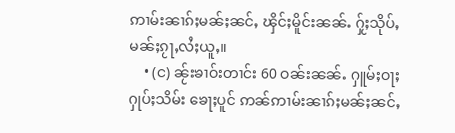ဢၢမ်းၼၢၵ်ႈမၼ်ႈၼင်ႇ ၾိင်ႈမိူင်းၼၼ်ႉ ႁႂ်ႈသိုပ်ႇမၼ်ႈၵႂႃႇလႆႈယူႇ။
    • (င) ၼႂ်းၶၢဝ်းတၢင်း 60 ဝၼ်းၼၼ်ႉ ႁူမ်ႈဝႃႈႁုပ်ႈသိမ်း ၶေႃႈပူင် ဢၼ်ဢၢမ်းၼၢၵ်ႈမၼ်ႈၼင်ႇ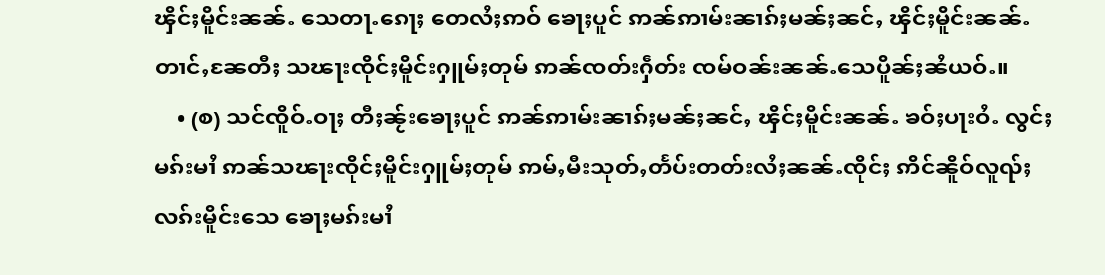ၾိင်ႈမိူင်းၼၼ်ႉ သေတႃႉၵေႃႈ တေလႆႈဢဝ် ၶေႃႈပူင် ဢၼ်ဢၢမ်းၼၢၵ်ႈမၼ်ႈၼင်ႇ ၾိင်ႈမိူင်းၼၼ်ႉ တၢင်ႇၼႄတီႈ သၽႃးၸိုင်ႈမိူင်းႁူမ်ႈတုမ် ဢၼ်ၸတ်းႁဵတ်း ၸမ်ဝၼ်းၼၼ်ႉသေပိူၼ်ႈၼႆယဝ်ႉ။
    • (စ) သင်ၸိူဝ်ႉဝႃႈ တီႈၼႂ်းၶေႃႈပူင် ဢၼ်ဢၢမ်းၼၢၵ်ႈမၼ်ႈၼင်ႇ ၾိင်ႈမိူင်းၼၼ်ႉ ၶဝ်ႈပႃးဝႆႉ လွင်ႈမၵ်းမၢႆ ဢၼ်သၽႃးၸိုင်ႈမိူင်းႁူမ်ႈတုမ် ဢမ်ႇမီးသုတ်ႇတႅပ်းတတ်းလႆႈၼၼ်ႉၸိုင်ႈ ဢိင်ၼိူဝ်လူၺ်ႈ လၵ်းမိူင်းသေ ၶေႃႈမၵ်းမၢႆ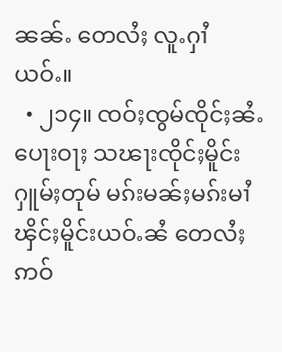ၼၼ်ႉ တေလႆႈ လူႉႁၢႆယဝ်ႉ။
  • ၂၁၄။ ၸဝ်ႈၸွမ်ၸိုင်ႈၼႆႉ ပေႃးဝႃႈ သၽႃးၸိုင်ႈမိူင်းႁူမ်ႈတုမ် မၵ်းမၼ်ႈမၵ်းမၢႆ ၾိင်ႈမိူင်းယဝ်ႉၼႆ တေလႆႈဢဝ်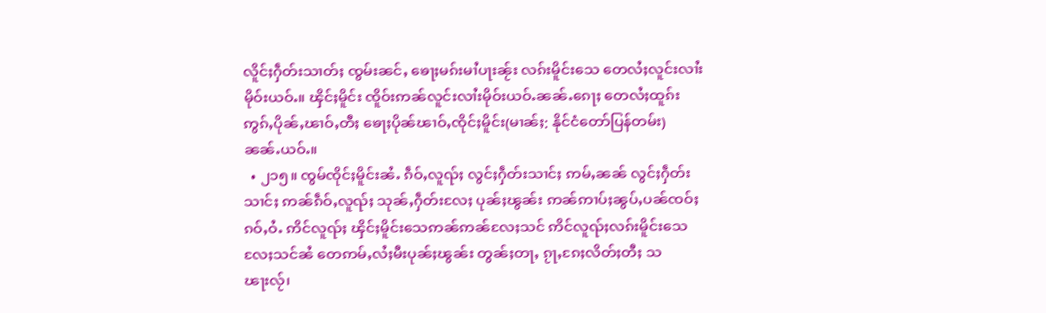လိူင်ႈႁဵတ်းသၢတ်ႈ ၸွမ်းၼင်ႇ ၶေႃႈမၵ်းမၢႆပႃးၼႂ်း လၵ်းမိူင်းသေ တေလႆႈလူင်းလၢႆးမိုဝ်းယဝ်ႉ။ ၾိင်ႈမိူင်း ၸိူဝ်းဢၼ်လူင်းလၢႆးမိုဝ်းယဝ်ႉၼၼ်ႉၵေႃႈ တေလႆႈထူၵ်းဢွၵ်ႇပိုၼ်ႇၽၢဝ်ႇတီႈ ၶေႃႈပိုၼ်ၽၢဝ်ႇၸိုင်ႈမိူင်း(မၢၼ်ႈ: နိုင်ငံတော်ပြန်တမ်း) ၼၼ်ႉယဝ်ႉ။
  • ၂၁၅။ ၸွမ်ၸိုင်ႈမိူင်းၼႆႉ ၵဵဝ်ႇလူၺ်ႈ လွင်ႈႁဵတ်းသၢင်ႈ ဢမ်ႇၼၼ် လွင်ႈႁဵတ်းသၢင်ႈ ဢၼ်ၵဵဝ်ႇလူၺ်ႈ သုၼ်ႇႁဵတ်းလႄႈ ပုၼ်ႈၽွၼ်း ဢၼ်ဢၢပ်ႈၼွပ်ႇပၼ်ၸဝ်ႈၵဝ်ႇဝႆႉ ဢိင်လူၺ်ႈ ၾိင်ႈမိူင်းသေဢၼ်ဢၼ်လႄႈသင် ဢိင်လူၺ်ႈလၵ်းမိူင်းသေလႄႈသင်ၼႆ တေဢမ်ႇလႆႈမီးပုၼ်ႈၽွၼ်း တွၼ်ႈတႃႇ ၵႂႃႇၵႄႈလိတ်ႈတီႈ သၽႃးလႂ်၊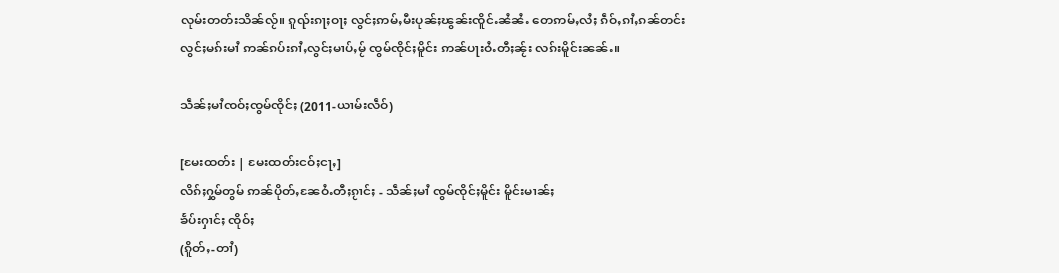လုမ်းတတ်းသိၼ်လႂ်။ ၵူၺ်းၵႃႈဝႃႈ လွင်ႈဢမ်ႇမီးပုၼ်ႈၽွၼ်းၸိူင်ႉၼႆၼႆႉ တေဢမ်ႇလႆႈ ၵဵဝ်ႇၵၢႆႇၵၼ်တင်း လွင်ႈမၵ်းမၢႆ ဢၼ်ၵပ်းၵၢႆႇလွင်ႈမၢပ်ႇမႂ် ၸွမ်ၸိုင်ႈမိူင်း ဢၼ်ပႃးဝႆႉတီႈၼႂ်း လၵ်းမိူင်းၼၼ်ႉ။

သဵၼ်ႈမၢႆၸဝ်ႈၸွမ်ၸိုင်ႈ (2011-ယၢမ်းလဵဝ်)

[မႄးထတ်း | မႄးထတ်းငဝ်ႈငႃႇ]
လိၵ်ႈႁွမ်တွမ် ဢၼ်ပိုတ်ႇၼႄဝႆႉတီႈၵႂၢင်ႈ - သဵၼ်ႈမၢႆ ၸွမ်ၸိုင်ႈမိူင်း မိူင်းမၢၼ်ႈ
ၶႅပ်းႁၢင်ႈ ၸိုဝ်ႈ
(ၵိူတ်ႇ-တၢႆ)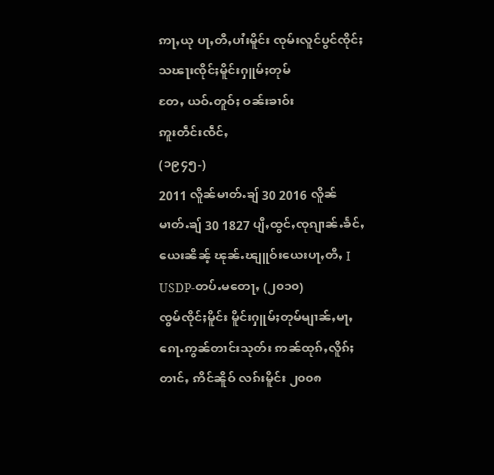ဢႃႇယု ပႃႇတီႇပၢႆးမိူင်း ၸုမ်းလူင်ပွင်ၸိုင်ႈ သၽႃးၸိုင်ႈမိူင်းႁူမ်ႈတုမ်
တႄႇ ယဝ်ႉတူဝ်ႈ ဝၼ်းၶၢဝ်း
ဢူးတဵင်းၸဵင်ႇ
(၁၉၄၅-)
2011 လိူၼ်မၢတ်ႉၶျ် 30 2016 လိူၼ်မၢတ်ႉၶျ် 30 1827 ပျီႇထွင်ႇၸုၵျၢၼ်ႉၶႅင်ႇယေးၼိၼ့် ၽုၼ်ႉၽျူဝ်းယေးပႃႇတီႇ I USDP-တပ်ႉမတေႃႇ (၂၀၁၀)
ၸွမ်ၸိုင်ႈမိူင်း မိူင်းႁူမ်ႈတုမ်မျၢၼ်ႇမႃႇ ၵေႃႉဢွၼ်တၢင်းသုတ်း ဢၼ်ထုၵ်ႇလိူၵ်ႈတၢင်ႇ ဢိင်ၼိူဝ် လၵ်းမိူင်း ၂၀၀၈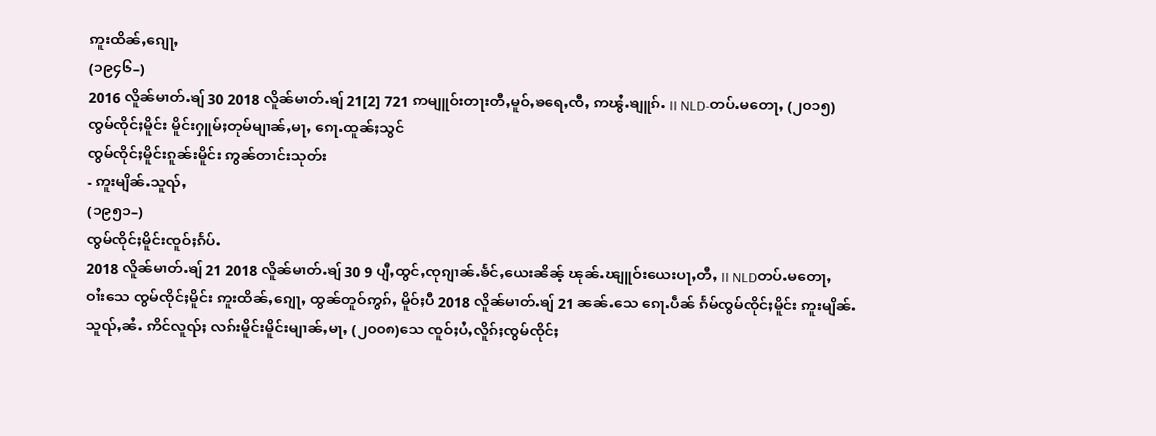ဢူးထိၼ်ႇၵျေႃႇ
(၁၉၄၆–)
2016 လိူၼ်မၢတ်ႉၶျ် 30 2018 လိူၼ်မၢတ်ႉၶျ် 21[2] 721 ဢမျူဝ်းတႃးတီႇမူဝ်ႇၶရေႇၸီႇ ဢၽွႆႉၶျူၵ်ႉ II NLD-တပ်ႉမတေႃႇ (၂၀၁၅)
ၸွမ်ၸိုင်ႈမိူင်း မိူင်းႁူမ်ႈတုမ်မျၢၼ်ႇမႃႇ ၵေႃႉထူၼ်ႈသွင်
ၸွမ်ၸိုင်ႈမိူင်းၵူၼ်းမိူင်း ဢွၼ်တၢင်းသုတ်း
- ဢူးမျိၼ်ႉသူၺ်ႇ
(၁၉၅၁–)
ၸွမ်ၸိုင်ႈမိူင်းၸူဝ်ႈၵႅပ်ႉ
2018 လိူၼ်မၢတ်ႉၶျ် 21 2018 လိူၼ်မၢတ်ႉၶျ် 30 9 ပျီႇထွင်ႇၸုၵျၢၼ်ႉၶႅင်ႇယေးၼိၼ့် ၽုၼ်ႉၽျူဝ်းယေးပႃႇတီႇ II NLDတပ်ႉမတေႃႇ
ဝၢႆးသေ ၸွမ်ၸိုင်ႈမိူင်း ဢူးထိၼ်ႇၵျေႃႇ ထွၼ်တူဝ်ဢွၵ်ႇ မိူဝ်ႈပီ 2018 လိူၼ်မၢတ်ႉၶျ် 21 ၼၼ်ႉသေ ၵေႃႉပဵၼ် ၵႅမ်ၸွမ်ၸိုင်ႈမိူင်း ဢူးမျိၼ်ႉသူၺ်ႇၼႆႉ ဢိင်လူၺ်ႈ လၵ်းမိူင်းမိူင်းမျၢၼ်ႇမႃႇ (၂၀၀၈)သေ ၸူဝ်ႈပႆႇလိူၵ်ႈၸွမ်ၸိုင်ႈ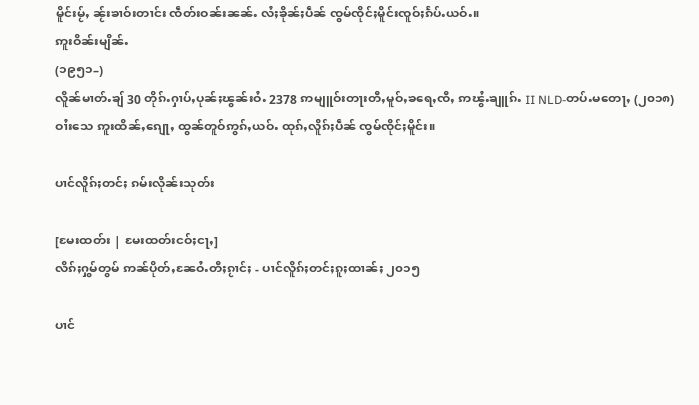မိူင်းမႂ်ႇ ၼႂ်းၶၢဝ်းတၢင်း ၸဵတ်းဝၼ်းၼၼ်ႉ လႆႈၶိုၼ်ႈပဵၼ် ၸွမ်ၸိုင်ႈမိူင်းၸူဝ်ႈၵႅပ်ႉယဝ်ႉ။
ဢူးဝိၼ်းမျိၼ်ႉ
(၁၉၅၁–)
လိူၼ်မၢတ်ႉၶျ် 30 တိုၵ်ႉႁၢပ်ႇပုၼ်ႈၽွၼ်းဝႆႉ 2378 ဢမျူဝ်းတႃးတီႇမူဝ်ႇၶရေႇၸီႇ ဢၽွႆႉၶျူၵ်ႉ II NLD-တပ်ႉမတေႃႇ (၂၀၁၈)
ဝၢႆးသေ ဢူးထိၼ်ႇၵျေႃႇ ထွၼ်တူဝ်ဢွၵ်ႇယဝ်ႉ ထုၵ်ႇလိူၵ်ႈပဵၼ် ၸွမ်ၸိုင်ႈမိူင်း။

ပၢင်လိူၵ်ႈတင်ႈ ၵမ်းလိုၼ်းသုတ်း

[မႄးထတ်း | မႄးထတ်းငဝ်ႈငႃႇ]
လိၵ်ႈႁွမ်တွမ် ဢၼ်ပိုတ်ႇၼႄဝႆႉတီႈၵႂၢင်ႈ - ပၢင်လိူၵ်ႈတင်ႈၵူႈထၢၼ်ႈ ၂၀၁၅

ပၢင်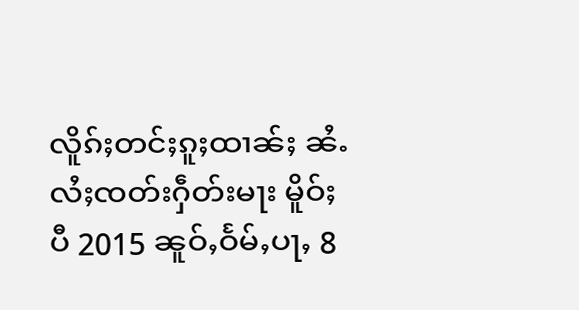လိူၵ်ႈတင်ႈၵူႈထၢၼ်ႈ ၼႆႉ လႆႈၸတ်းႁဵတ်းမႃး မိူဝ်ႈပီ 2015 ၼူဝ်ႇဝႅမ်ႇပႃႇ 8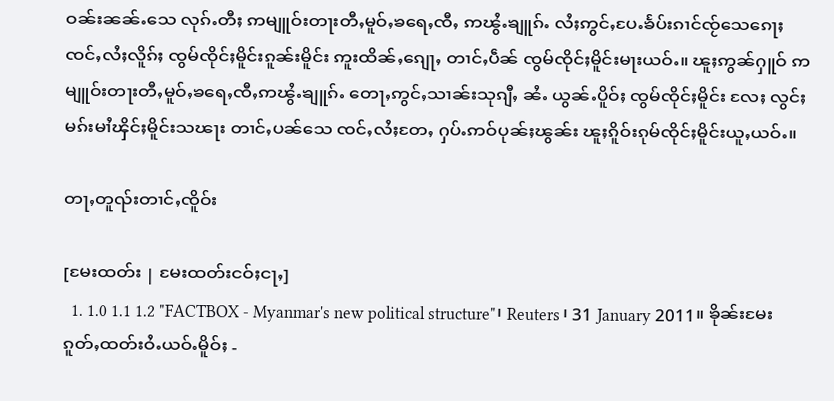ဝၼ်းၼၼ်ႉသေ လုၵ်ႉတီႈ ဢမျူဝ်းတႃးတီႇမူဝ်ႇၶရေႇၸီႇ ဢၽွႆႉၶျူၵ်ႉ လႆႈဢွင်ႇပႄႉၶႅပ်းၵၢင်ၸႂ်သေၵေႃႈ ၸင်ႇလႆႈလိူၵ်ႈ ၸွမ်ၸိုင်ႈမိူင်းၵူၼ်းမိူင်း ဢူးထိၼ်ႇၵျေႃႇ တၢင်ႇပဵၼ် ၸွမ်ၸိုင်ႈမိူင်းမႃးယဝ်ႉ။ ၽူႈဢွၼ်ႁူဝ် ဢမျူဝ်းတႃးတီႇမူဝ်ႇၶရေႇၸီႇဢၽွႆႉၶျူၵ်ႉ တေႃႇဢွင်ႇသၢၼ်းသုၵျီႇ ၼႆႉ ယွၼ်ႉပိူဝ်ႈ ၸွမ်ၸိုင်ႈမိူင်း လႄႈ လွင်ႈမၵ်းမၢႆၾိင်ႈမိူင်းသၽႃး တၢင်ႇပၼ်သေ ၸင်ႇလႆႈတႄႇ ႁပ်ႉဢဝ်ပုၼ်ႈၽွၼ်း ၽူႈၵိူဝ်းၵုမ်ၸိုင်ႈမိူင်းယူႇယဝ်ႉ။

တႃႇတူၺ်းတၢင်ႇၸိူဝ်း

[မႄးထတ်း | မႄးထတ်းငဝ်ႈငႃႇ]
  1. 1.0 1.1 1.2 "FACTBOX - Myanmar's new political structure"၊ Reuters၊ 31 January 2011။ ၶိုၼ်းမႄးၵူတ်ႇထတ်းဝႆႉယဝ်ႉမိူဝ်ႈ -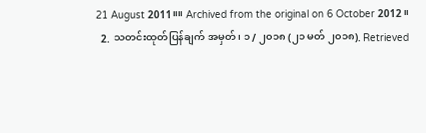21 August 2011။။ Archived from the original on 6 October 2012။
  2. သတင်းထုတ်ပြန်ချက် အမှတ်၊ ၁ / ၂၀၁၈ (၂၁ မတ် ၂၀၁၈). Retrieved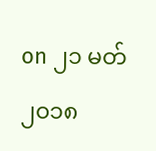on ၂၁ မတ် ၂၀၁၈